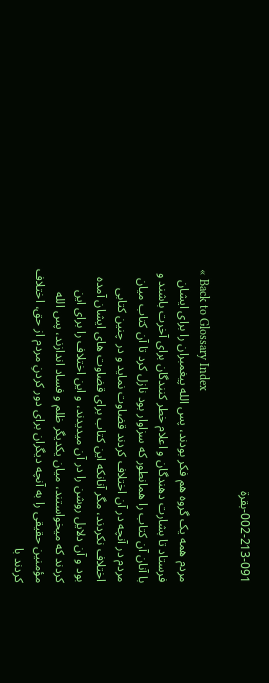002-213-091-بقرة

« Back to Glossary Index
مردم همه یک گروه هم فکر بودند، پس الله پیغمبران را برای ایشان فرستاد تا بشارت دهندگان و اعلام خطر کنندگان برای آخرت باشند و با آنان آن کتاب را همانطور که سزاوار بود نازل کرد تا آن کتاب میان مردم در آنچه در آن اختلاف کردند قضاوت نماید و در چنین کتابی اختلاف نکردند، مگر آنانکه این کتاب برای قضاوت های ایشان آمده بود و آن دلایل روشن را در آن میدیدند، و این اختلاف را برای این کردند که میخواستند، میان یکدیگر ظلم و فساد اندازند، پس الله مؤمنین حقیقی را به آنچه دیگران برای دور کردنِ مردم از حق، اختلاف کردند با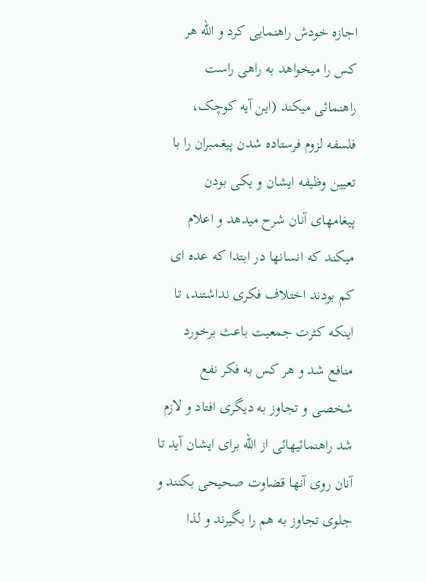اجازه خودش راهنمایی کرد و الله هر کس را میخواهد به راهی راست راهنمائی میکند (این آیه کوچک، فلسفه لزوم فرستاده شدن پیغمبران را با تعیین وظیفه ایشان و یکی بودن پیغامهای آنان شرح میدهد و اعلام میکند که انسانها در ابتدا که عده ای کم بودند اختلاف فکری نداشتند، تا اینکه کثرت جمعیت باعث برخورد منافع شد و هر کس به فکر نفع شخصی و تجاوز به دیگری افتاد و لازم شد راهنمائیهائی از الله برای ایشان آید تا آنان روی آنها قضاوت صحیحی بکنند و جلوی تجاوز به هم را بگیرند و لذا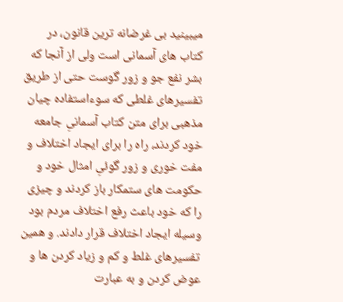میبینید بی غرضانه ترین قانون، در کتاب های آسمانی است ولی از آنجا که بشر نفع جو و زور گوست حتی از طریق تفسیرهای غلطی که سوءاستفاده چیان مذهبی برای متن کتاب آسمانیِ جامعه خود کردند، راه را برای ایجاد اختلاف و مفت خوری و زور گوئیِ امثال خود و حکومت های ستمکار باز کردند و چیزی را که خود باعث رفع اختلاف مردم بود وسیله ایجاد اختلاف قرار دادند. و همین تفسیرهای غلط و کم و زیاد کردن ها و عوض کردن و به عبارت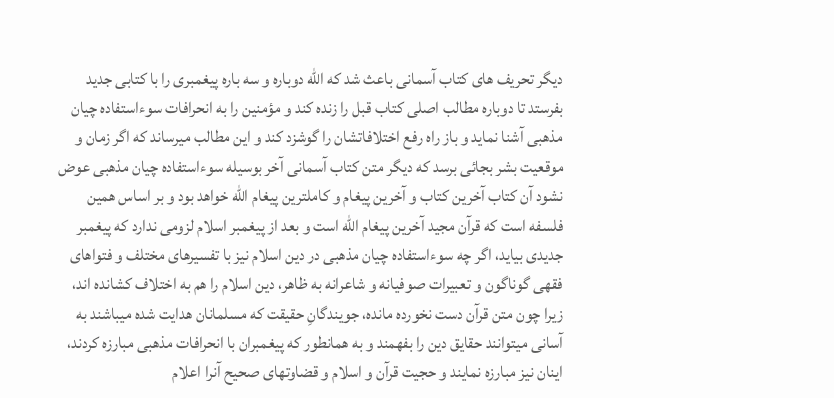دیگر تحریف های کتاب آسمانی باعث شد که الله دوباره و سه باره پیغمبری را با کتابی جدید بفرستد تا دوباره مطالب اصلی کتاب قبل را زنده کند و مؤمنین را به انحرافات سوءاستفاده چیان مذهبی آشنا نماید و باز راه رفع اختلافاتشان را گوشزد کند و این مطالب میرساند که اگر زمان و موقعیت بشر بجائی برسد که دیگر متن کتاب آسمانی آخر بوسیله سوءاستفاده چیان مذهبی عوض نشود آن کتاب آخرین کتاب و آخرین پیغام و کاملترین پیغام الله خواهد بود و بر اساس همین فلسفه است که قرآن مجید آخرین پیغام الله است و بعد از پیغمبر اسلام لزومی ندارد که پیغمبر جدیدی بیاید، اگر چه سوءاستفاده چیان مذهبی در دین اسلام نیز با تفسیرهای مختلف و فتواهای فقهی گوناگون و تعبيرات صوفيانه و شاعرانه به ظاهر، دین اسلام را هم به اختلاف کشانده اند، زیرا چون متن قرآن دست نخورده مانده، جویندگانِ حقیقت که مسلمانان هدایت شده میباشند به آسانی میتوانند حقایق دین را بفهمند و به همانطور که پیغمبران با انحرافات مذهبی مبارزه کردند، اینان نیز مبارزه نمایند و حجیت قرآن و اسلام و قضاوتهای صحیح آنرا اعلام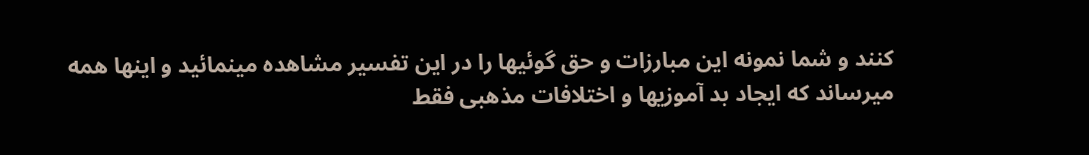کنند و شما نمونه این مبارزات و حق گوئیها را در این تفسیر مشاهده مینمائید و اینها همه میرساند که ایجاد بد آموزیها و اختلافات مذهبی فقط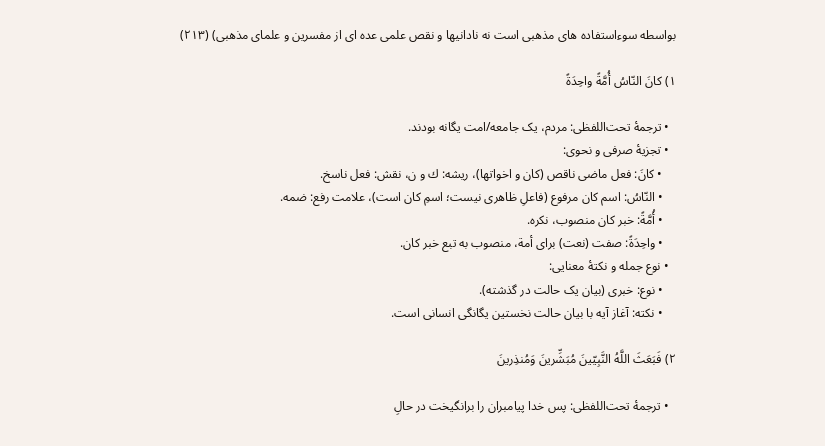بواسطه سوءاستفاده های مذهبی است نه نادانیها و نقص علمی عده ای از مفسرین و علمای مذهبی) (۲۱۳)

۱) كانَ النّاسُ أُمَّةً واحِدَةً

  • ترجمهٔ تحت‌اللفظی: مردم، یک جامعه/امت یگانه بودند.
  • تجزیهٔ صرفی و نحوی:
    • كانَ: فعل ماضی ناقص (کان و اخواتها)، ریشه: ك و ن، نقش: فعل ناسخ.
    • النّاسُ: اسم كان مرفوع (فاعلِ ظاهری نیست؛ اسمِ کان است)، علامت رفع: ضمه.
    • أُمَّةً: خبر كان منصوب، نکره.
    • واحِدَةً: صفت (نعت) برای أمة، منصوب به تبع خبر كان.
  • نوع جمله و نکتهٔ معنایی:
    • نوع: خبری (بیان یک حالت در گذشته).
    • نکته: آغاز آیه با بیان حالت نخستین یگانگی انسانی است.

۲) فَبَعَثَ اللَّهُ النَّبِيّينَ مُبَشِّرينَ وَمُنذِرينَ

  • ترجمهٔ تحت‌اللفظی: پس خدا پیامبران را برانگیخت در حالِ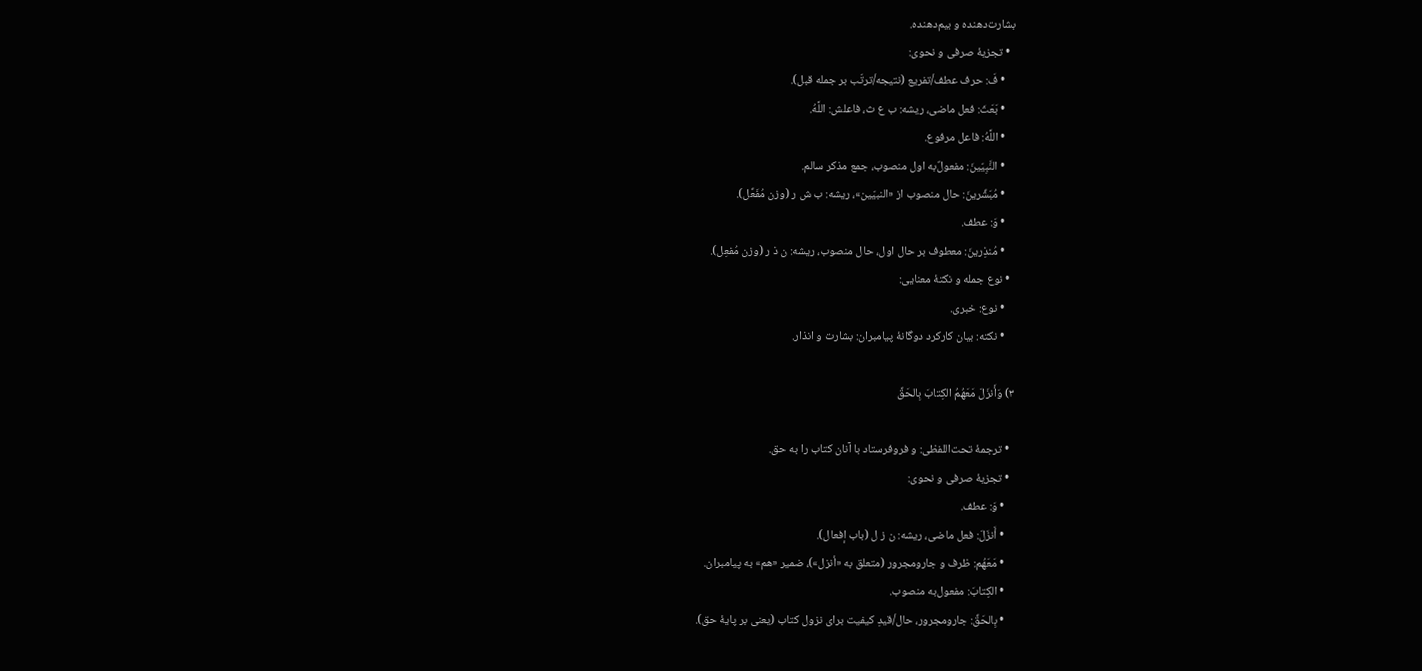بشارت‌دهنده و بیم‌دهنده.
  • تجزیهٔ صرفی و نحوی:
    • فَ: حرف عطف/تفریع (نتیجه/ترتّب بر جمله قبل).
    • بَعَثَ: فعل ماضی، ریشه: ب ع ث، فاعلش: اللَّهُ.
    • اللَّهُ: فاعل مرفوع.
    • النَّبِيّينَ: مفعولٌ‌به اول منصوب، جمع مذکر سالم.
    • مُبَشِّرينَ: حال منصوب از «النبيّين»، ریشه: ب ش ر (وزن مُفَعِّل).
    • وَ: عطف.
    • مُنذِرينَ: معطوف بر حال اول، حال منصوب، ریشه: ن ذ ر (وزن مُفعِل).
  • نوع جمله و نکتهٔ معنایی:
    • نوع: خبری.
    • نکته: بیان کارکرد دوگانهٔ پیامبران: بشارت و انذار.

۳) وَأَنزَلَ مَعَهُمُ الكِتابَ بِالحَقِّ

  • ترجمهٔ تحت‌اللفظی: و فروفرستاد با آنان کتاب را به حق.
  • تجزیهٔ صرفی و نحوی:
    • وَ: عطف.
    • أَنزَلَ: فعل ماضی، ریشه: ن ز ل (باب إفعال).
    • مَعَهُم: ظرف و جارومجرور (متعلق به «أنزل»)، ضمیر «هم» به پیامبران.
    • الكِتابَ: مفعول‌به منصوب.
    • بِالحَقِّ: جارومجرور، حال/قیدِ کیفیت برای نزول کتاب (یعنی بر پایهٔ حق).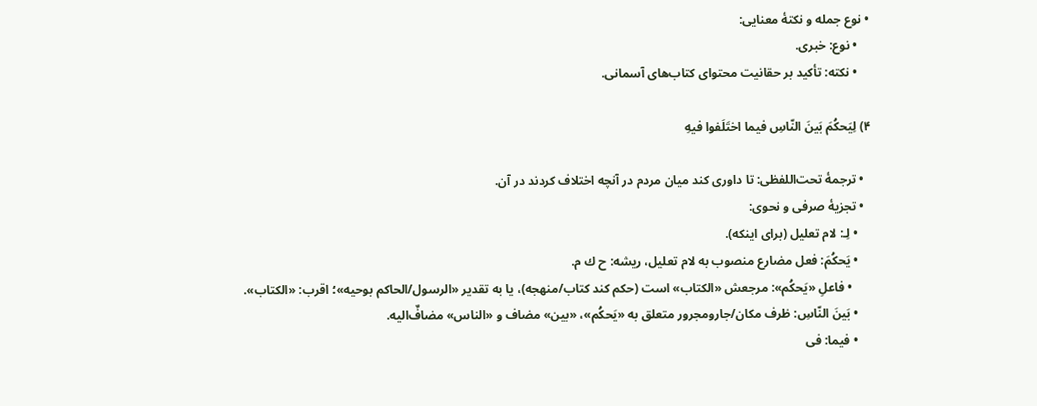• نوع جمله و نکتهٔ معنایی:
    • نوع: خبری.
    • نکته: تأکید بر حقانیت محتوای کتاب‌های آسمانی.

۴) لِيَحكُمَ بَينَ النّاسِ فيما اختَلَفوا فيهِ

  • ترجمهٔ تحت‌اللفظی: تا داوری کند میان مردم در آنچه اختلاف کردند در آن.
  • تجزیهٔ صرفی و نحوی:
    • لِـ: لام تعلیل (برای اینکه).
    • يَحكُمَ: فعل مضارع منصوب به لام تعلیل، ریشه: ح ك م.
      • فاعلِ «يَحكُم»: مرجعش «الكتاب» است (حکم کند کتاب/منهجه)، یا به تقدیر «الرسول/الحاكم بوحيه»؛ اقرب: «الكتاب».
    • بَينَ النّاسِ: ظرف مکان/جارومجرور متعلق به «يَحكُم»، «بين» مضاف و «الناس» مضافٌ‌الیه.
    • فيما: فی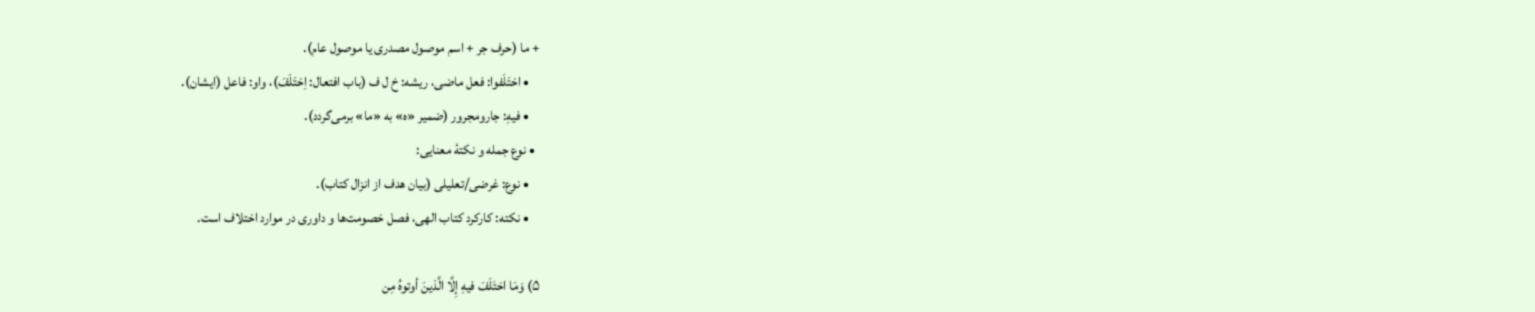+ ما (حرف جر + اسم موصول مصدری یا موصول عام).
    • اختَلَفوا: فعل ماضی، ریشه: خ ل ف (باب افتعال: اِختَلَفَ)، واو: فاعل (ایشان).
    • فيهِ: جارومجرور (ضمیر «ه» به «ما» برمی‌گردد).
  • نوع جمله و نکتهٔ معنایی:
    • نوع: غرضی/تعلیلی (بیان هدف از انزال کتاب).
    • نکته: کارکرد کتاب الهی، فصل خصومت‌ها و داوری در موارد اختلاف است.

۵) وَمَا اختَلَفَ فيهِ إِلَّا الَّذينَ أوتوهُ مِن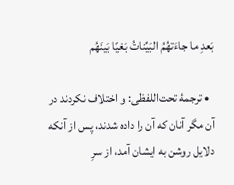بَعدِ ما جاءَتهُمُ البَيِّناتُ بَغيًا بَينَهُم

  • ترجمهٔ تحت‌اللفظی: و اختلاف نکردند در آن مگر آنان که آن را داده شدند، پس از آنکه دلایل روشن به ایشان آمد، از سرِ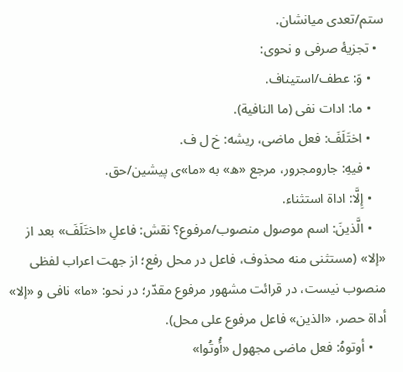ستم/تعدی میانشان.
  • تجزیهٔ صرفی و نحوی:
    • وَ: عطف/استیناف.
    • ما: ادات نفی (ما النافیة).
    • اختَلَفَ: فعل ماضی، ریشه: خ ل ف.
    • فيهِ: جارومجرور، مرجع «ه» به «ما»ی پیشین/حق.
    • إِلَّا: اداة استثناء.
    • الَّذينَ: اسم موصول منصوب/مرفوع؟ نقش: فاعلِ «اختَلَفَ» بعد از «إلا» (مستثنى منه محذوف، فاعل در محل رفع؛ از جهت اعراب لفظی منصوب نیست، در قرائت مشهور مرفوع مقدّر؛ در نحو: «ما» نافی و «إلا» أداة حصر، «الذین» فاعل مرفوع على محل).
    • أوتوهُ: فعل ماضی مجهول «أُوتُوا»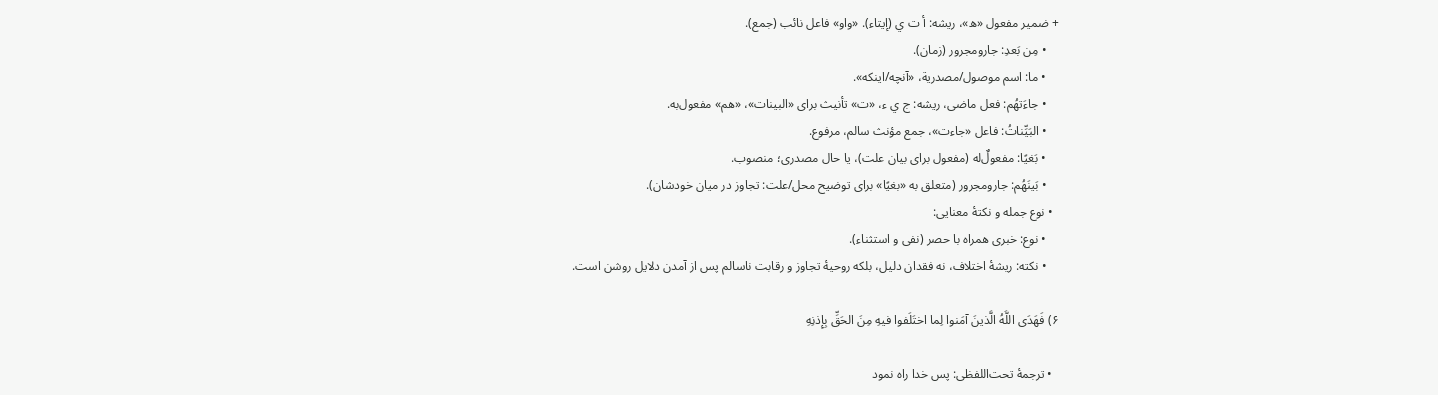+ ضمیر مفعول «ه»، ریشه: أ ت ي (إیتاء). «واو» فاعل نائب (جمع).
    • مِن بَعدِ: جارومجرور (زمان).
    • ما: اسم موصول/مصدرية، «آنچه/اینکه».
    • جاءَتهُم: فعل ماضی، ریشه: ج ي ء، «ت» تأنیث برای «البينات»، «هم» مفعول‌به.
    • البَيِّناتُ: فاعل «جاءت»، جمع مؤنث سالم، مرفوع.
    • بَغيًا: مفعولٌ‌له (مفعول برای بیان علت)، یا حال مصدرى؛ منصوب.
    • بَينَهُم: جارومجرور (متعلق به «بغیًا» برای توضیح محل/علت: تجاوز در میان خودشان).
  • نوع جمله و نکتهٔ معنایی:
    • نوع: خبری همراه با حصر (نفی و استثناء).
    • نکته: ریشهٔ اختلاف، نه فقدان دلیل، بلکه روحیهٔ تجاوز و رقابت ناسالم پس از آمدن دلایل روشن است.

۶) فَهَدَى اللَّهُ الَّذينَ آمَنوا لِما اختَلَفوا فيهِ مِنَ الحَقِّ بِإِذنِهِ

  • ترجمهٔ تحت‌اللفظی: پس خدا راه نمود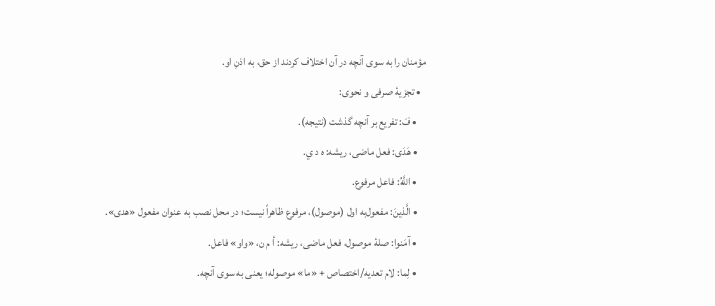مؤمنان را به سوی آنچه در آن اختلاف کردند از حق، به اذنِ او.
  • تجزیهٔ صرفی و نحوی:
    • فَ: تفریع بر آنچه گذشت (نتیجه).
    • هَدَى: فعل ماضی، ریشه: ه د ي.
    • اللَّهُ: فاعل مرفوع.
    • الَّذينَ: مفعول‌به اول (موصول)، مرفوع ظاهراً نیست؛ در محل نصب به عنوان مفعول «هدى».
    • آمَنوا: صلهٔ موصول، فعل ماضی، ریشه: أ م ن، «واو» فاعل.
    • لِما: لام تعدیه/اختصاص + «ما» موصوله؛ یعنی به سوی آنچه.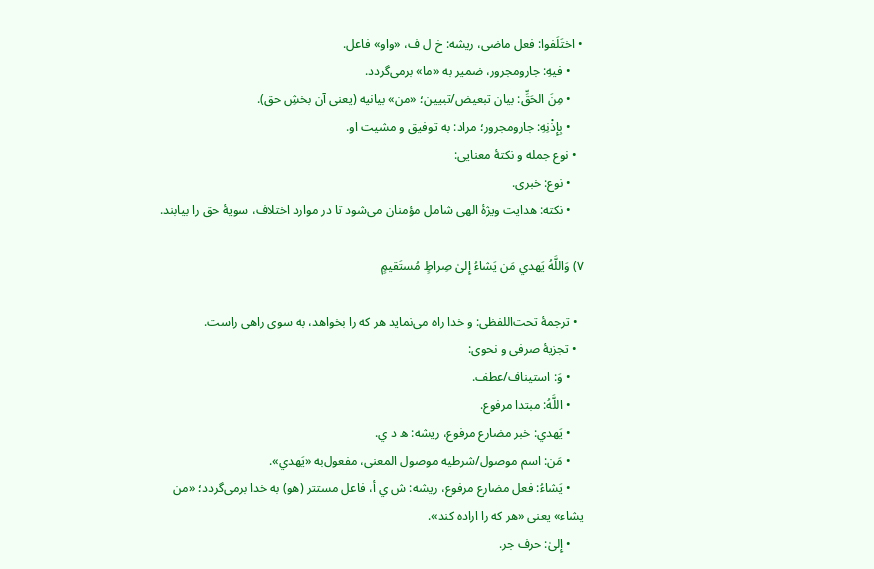• اختَلَفوا: فعل ماضی، ریشه: خ ل ف، «واو» فاعل.
    • فيهِ: جارومجرور، ضمیر به «ما» برمی‌گردد.
    • مِنَ الحَقِّ: بیان تبعیض/تبیین؛ «من» بیانیه (یعنی آن بخشِ حق).
    • بِإِذْنِهِ: جارومجرور؛ مراد: به توفیق و مشیت او.
  • نوع جمله و نکتهٔ معنایی:
    • نوع: خبری.
    • نکته: هدایت ویژهٔ الهی شامل مؤمنان می‌شود تا در موارد اختلاف، سویهٔ حق را بیابند.

۷) وَاللَّهُ يَهدي مَن يَشاءُ إِلىٰ صِراطٍ مُستَقيمٍ

  • ترجمهٔ تحت‌اللفظی: و خدا راه می‌نماید هر که را بخواهد، به سوی راهی راست.
  • تجزیهٔ صرفی و نحوی:
    • وَ: استیناف/عطف.
    • اللَّهُ: مبتدا مرفوع.
    • يَهدي: خبر مضارع مرفوع، ریشه: ه د ي.
    • مَن: اسم موصول/شرطیه موصول المعنى، مفعول‌به «يَهدي».
    • يَشاءُ: فعل مضارع مرفوع، ریشه: ش ي أ، فاعل مستتر (هو) به خدا برمی‌گردد؛ «من يشاء» یعنی «هر که را اراده کند».
    • إِلىٰ: حرف جر.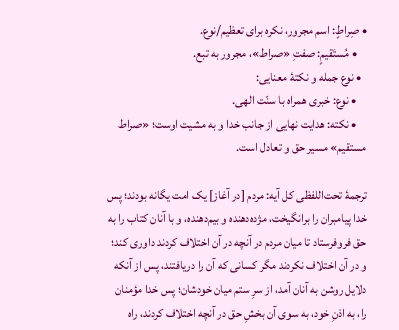• صِراطٍ: اسم مجرور، نکره برای تعظیم/نوع.
    • مُستَقيمٍ: صفتِ «صراط»، مجرور به تبع.
  • نوع جمله و نکتهٔ معنایی:
    • نوع: خبری همراه با سنّت الهی.
    • نکته: هدایت نهایی از جانب خدا و به مشیت اوست؛ «صراط مستقیم» مسیر حق و تعادل است.

ترجمهٔ تحت‌اللفظی کل آیه: مردم [در آغاز] یک امت یگانه بودند؛ پس خدا پیامبران را برانگیخت، مژده‌دهنده و بیم‌دهنده، و با آنان کتاب را به حق فروفرستاد تا میان مردم در آنچه در آن اختلاف کردند داوری کند؛ و در آن اختلاف نکردند مگر کسانی که آن را دریافتند، پس از آنکه دلایل روشن به آنان آمد، از سرِ ستم میان خودشان؛ پس خدا مؤمنان را، به اذنِ خود، به سوی آن بخشِ حق در آنچه اختلاف کردند، راه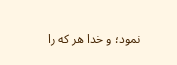نمود؛ و خدا هر که را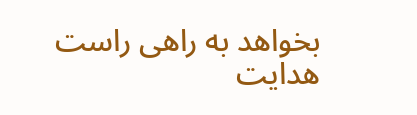بخواهد به راهی راست هدایت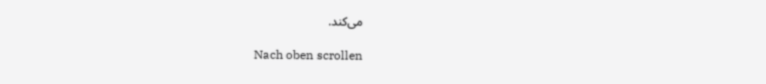می‌کند.

Nach oben scrollen